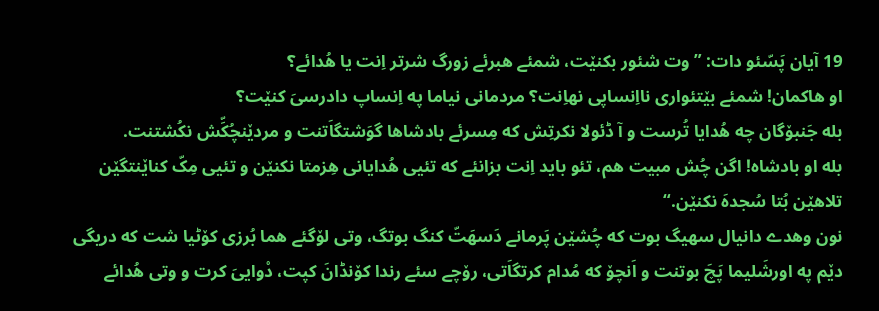19 آیان پَسّئو دات: ”وت شئور بکنێت، شمئے هبرئے زورگ شرتر اِنت یا هُدائے؟
او هاکمان! شمئے بێتئواری نااِنساپی نهاِنت؟ مردمانی نیاما په اِنساپ دادرسیَ کنێت؟
بله جَنبۆگان چه هُدایا تُرست و آ ڈئولا نکرتِش که مِسرئے بادشاها گوَشتگاَتنت و مردێنچُکِّش نکُشتنت.
بله او بادشاه! اگن چُش مبیت هم، تئو باید اِنت بزانئے که تئیی هُدایانی هِزمتا نکنێن و تئیی مِکّ کناێنتگێن تلاهێن بُتا سُجدهَ نکنێن.“
نون وهدے دانیال سهیگ بوت که چُشێن پَرمانے دَسهَتّ کنگ بوتگ، وتی لۆگئے هما بُرزی کۆٹیا شت که دریگی دێم په اورشَلیما پَچَ بوتنت و اَنچۆ که مُدام کرتگاَتی، رۆچے سئے رندا کۆنڈانَ کپت، دْواییَ کرت و وتی هُدائے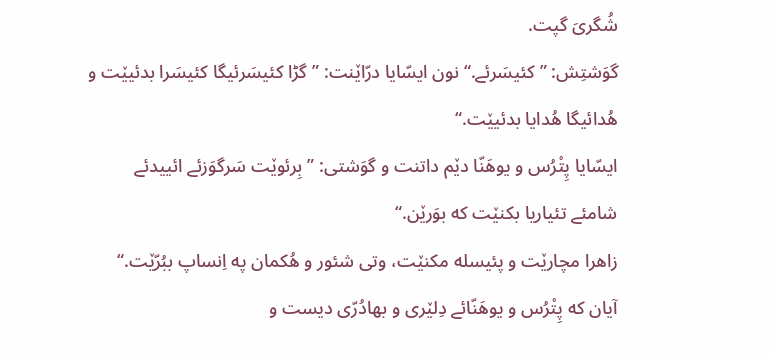شُگریَ گپت.
گوَشتِش: ”کئیسَرئے.“ نون ایسّایا درّاێنت: ”گڑا کئیسَرئیگا کئیسَرا بدئیێت و هُدائیگا هُدایا بدئیێت.“
ایسّایا پِتْرُس و یوهَنّا دێم داتنت و گوَشتی: ”بِرئوێت سَرگوَزئے ائییدئے شامئے تئیاریا بکنێت که بوَرێن.“
زاهرا مچارێت و پئیسله مکنێت، وتی شئور و هُکمان په اِنساپ ببُرّێت.“
آیان که پِتْرُس و یوهَنّائے دِلێری و بهادُرّی دیست و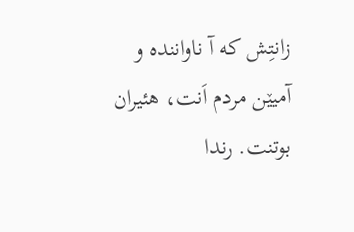زانتِش که آ ناواننده و آمیێن مردم اَنت، هئیران بوتنت. رندا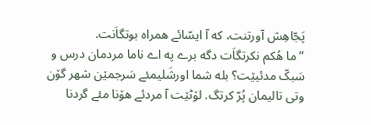پَجّاهِش آورتنت، که آ ایسّائے همراه بوتگاَنت.
”ما هُکم نکرتگاَت دگه برے په اے ناما مردمان درس و سَبکّ مدئیێت؟ بله شما اورشَلیمئے سَرجمێن شهر گۆن وتی تالیمان پُرّ کرتگ. لۆٹێت آ مردئے هۆنا مئے گردنا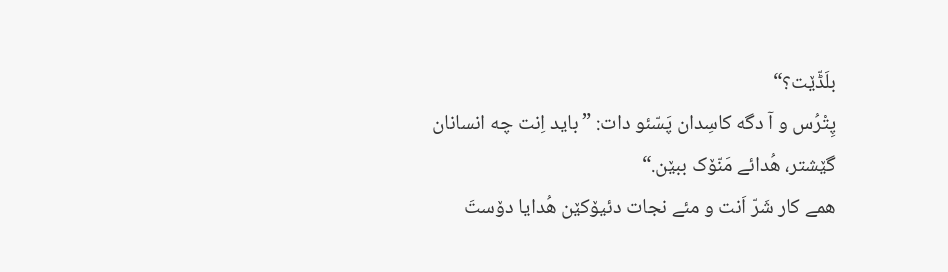بلَڈّێت؟“
پِتْرُس و آ دگه کاسِدان پَسّئو دات: ”باید اِنت چه انسانان گێشتر، هُدائے مَنّۆک ببێن.“
همے کار شَرّ اَنت و مئے نجات دئیۆکێن هُدایا دۆستَ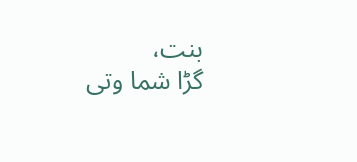بنت،
گڑا شما وتی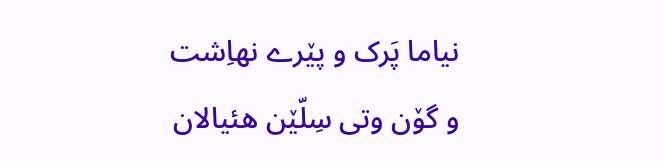نیاما پَرک و پێرے نهاِشت و گۆن وتی سِلّێن هئیالان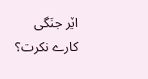اێر جنَگی کارے نکرت؟